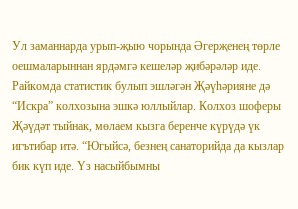Ул заманнарда урып-җыю чорында Әгерҗенең төрле оешмаларыннан ярдәмгә кешеләр җибәрәләр иде. Райкомда статистик булып эшләгән Җәүһәрияне дә “Искра” колхозына эшкә юллыйлар. Колхоз шоферы Җәүдәт тыйнак, мөлаем кызга беренче күрүдә үк игътибар итә. “Югыйсә, безнең санаторийда да кызлар бик күп иде. Үз насыйбымны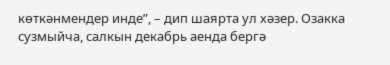көткәнмендер инде”, – дип шаярта ул хәзер. Озакка сузмыйча, салкын декабрь аенда бергә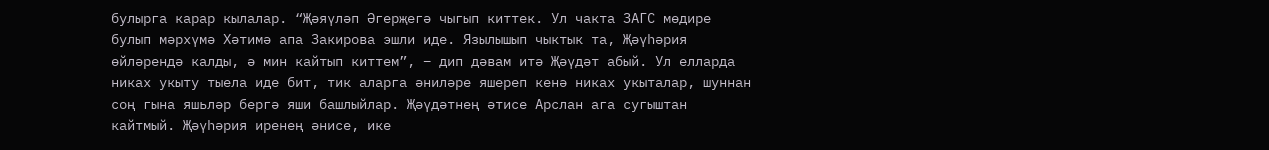булырга карар кылалар. “Җәяүләп Әгерҗегә чыгып киттек. Ул чакта ЗАГС мөдире булып мәрхүмә Хәтимә апа Закирова эшли иде. Язылышып чыктык та, Җәүһәрия өйләрендә калды, ә мин кайтып киттем”, – дип дәвам итә Җәүдәт абый. Ул елларда никах укыту тыела иде бит, тик аларга әниләре яшереп кенә никах укыталар, шуннан соң гына яшьләр бергә яши башлыйлар. Җәүдәтнең әтисе Арслан ага сугыштан кайтмый. Җәүһәрия иренең әнисе, ике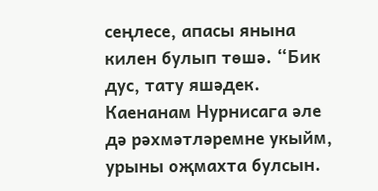сеңлесе, апасы янына килен булып төшә. “Бик дус, тату яшәдек. Каенанам Нурнисага әле дә рәхмәтләремне укыйм, урыны оҗмахта булсын.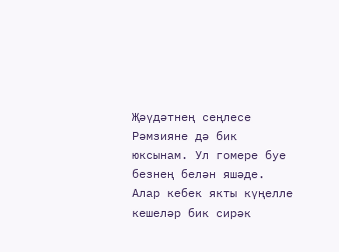Җәүдәтнең сеңлесе Рәмзияне дә бик юксынам. Ул гомере буе безнең белән яшәде. Алар кебек якты күңелле кешеләр бик сирәк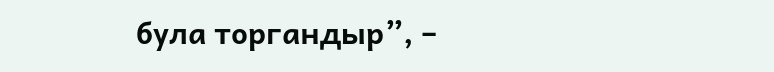була торгандыр”, –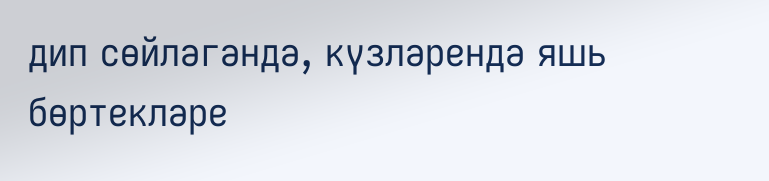дип сөйләгәндә, күзләрендә яшь бөртекләре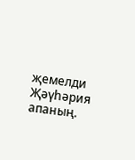җемелди Җәүһәрия апаның.